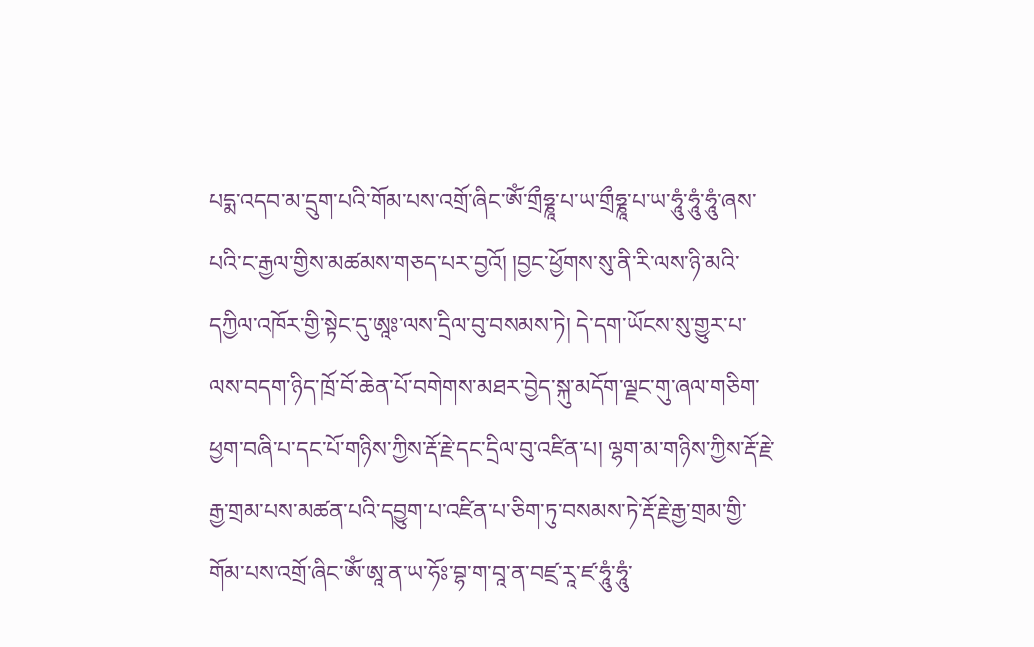པདྨ་འདབ་མ་དྲུག་པའི་གོམ་པས་འགྲོ་ཞིང་ཨོཾ་གྲྀཧྞཱ་པ་ཡ་གྲྀཧྞཱ་པ་ཡ་ཧཱུཾ་ཧཱུཾ་ཧཱུཾ་ཞས་པའི་ང་རྒྱལ་གྱིས་མཚམས་གཅད་པར་བྱའོ། །བྱང་ཕྱོགས་སུ་ནི་རི་ལས་ཉི་མའི་དཀྱིལ་འཁོར་གྱི་སྟེང་དུ་ཨཱཿ་ལས་དྲིལ་བུ་བསམས་ཏེ། དེ་དག་ཡོངས་སུ་གྱུར་པ་ལས་བདག་ཉིད་ཁྲོ་བོ་ཆེན་པོ་བགེགས་མཐར་བྱེད་སྐུ་མདོག་ལྗང་གུ་ཞལ་གཅིག་ཕྱག་བཞི་པ་དང་པོ་གཉིས་ཀྱིས་རྡོ་རྗེ་དང་དྲིལ་བུ་འཛིན་པ། ལྷག་མ་གཉིས་ཀྱིས་རྡོ་རྗེ་རྒྱ་གྲམ་པས་མཚན་པའི་དབྱུག་པ་འཛིན་པ་ཅིག་ཏུ་བསམས་ཏེ་རྡོ་རྗེ་རྒྱ་གྲམ་གྱི་གོམ་པས་འགྲོ་ཞིང་ཨོཾ་ཨཱ་ན་ཡ་ཧོཿ་བྷ་ག་བཱ་ན་བཛྲ་རཱ་ཛ་ཧཱུཾ་ཧཱུཾ་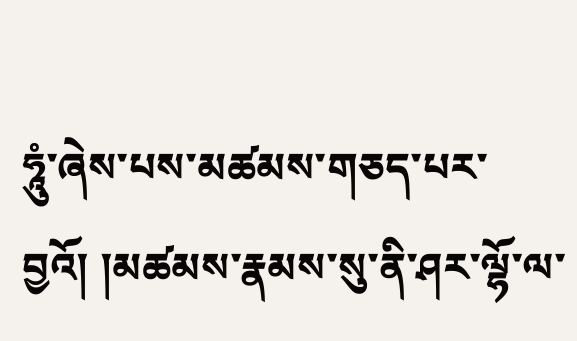ཧཱུཾ་ཞེས་པས་མཚམས་གཅད་པར་བྱའོ། །མཚམས་རྣམས་སུ་ནི་ཤར་ལྷོ་ལ་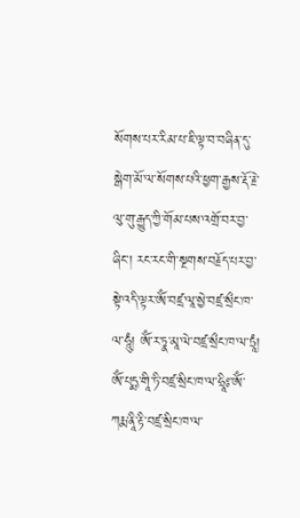སོགས་པར་རིམ་པ་ཇི་ལྟ་བ་བཞིན་དུ་སྒེག་མོ་ལ་སོགས་པའི་ཕྱག་རྒྱས་རྡོ་རྗེ་ལུ་གུ་རྒྱུད་ཀྱི་གོམ་པས་འགྲོ་བར་བྱ་ཞིང་། རང་རང་གི་སྔགས་བརྗོད་པར་བྱ་སྟེ་འདི་ལྟར་ཨོཾ་བཛྲ་ལཱ་སྱེ་བཛྲ་སྲྀང་ཁ་ལ་ཧཱུཾ། ཨོཾ་ར་ཏྣ་མཱ་ལེ་བཛྲ་སྲྀང་ཁ་ལ་ཏྲཱཾ། ཨོཾ་པདྨ་གཱི་ཏི་བཛྲ་སྲིང་ཁ་ལ་ཧྲཱིཿ་ཨོཾ་ཀརྨ་ནཱི་རྟི་བཛྲ་སྲིང་ཁ་ལ་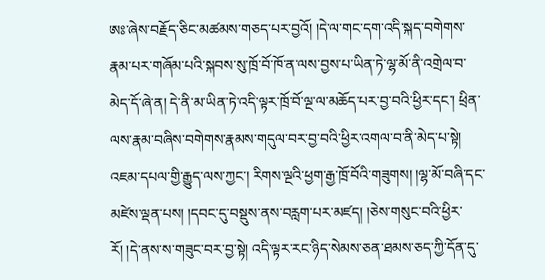ཨཿ་ཞེས་བརྗོད་ཅིང་མཚམས་གཅད་པར་བྱའོ། །དེ་ལ་གང་དག་འདི་སྐད་བགེགས་རྣམ་པར་གཞོམ་པའི་སྐབས་སུ་ཁྲོ་བོ་ཁོ་ན་ལས་བྱས་པ་ཡིན་ཏེ་ལྷ་མོ་ནི་འགྲེལ་བ་མེད་དོ་ཞེ་ན། དེ་ནི་མ་ཡིན་ཏེ་འདི་ལྟར་ཁྲོ་བོ་ལྔ་ལ་མཆོད་པར་བྱ་བའི་ཕྱིར་དང་། ཕྲིན་ལས་རྣམ་བཞིས་བགེགས་རྣམས་གདུལ་བར་བྱ་བའི་ཕྱིར་འགལ་བ་ནི་མེད་པ་སྟེ། འཇམ་དཔལ་གྱི་རྒྱུད་ལས་ཀྱང་། རིགས་ལྔའི་ཕྱག་རྒྱ་ཁྲོ་བོའི་གཟུགས། །ལྷ་མོ་བཞི་དང་མཛེས་ལྡན་པས། །དབང་དུ་བསྡུས་ནས་བརླག་པར་མཛད། །ཅེས་གསུང་བའི་ཕྱིར་རོ། །དེ་ནས་ས་གཟུང་བར་བྱ་སྟེ། འདི་ལྟར་རང་ཉིད་སེམས་ཅན་ཐམས་ཅད་ཀྱི་དོན་དུ་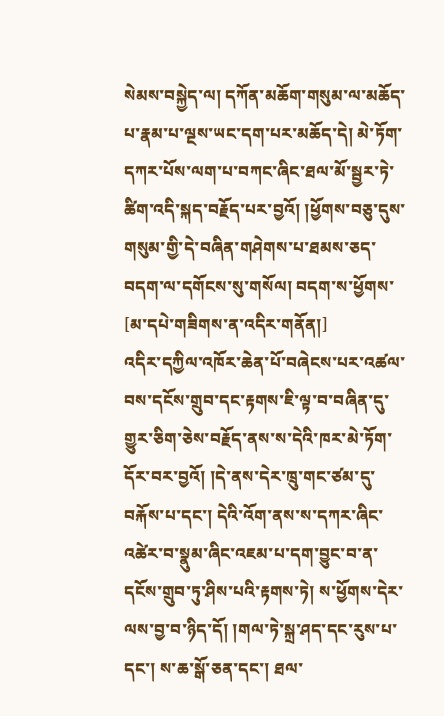སེམས་བསྐྱེད་ལ། དཀོན་མཆོག་གསུམ་ལ་མཆོད་པ་རྣམ་པ་ལྔས་ཡང་དག་པར་མཆོད་དེ། མེ་ཏོག་དཀར་པོས་ལག་པ་བཀང་ཞིང་ཐལ་མོ་སྦྱར་ཏེ་ཚིག་འདི་སྐད་བརྗོད་པར་བྱའོ། །ཕྱོགས་བཅུ་དུས་གསུམ་གྱི་དེ་བཞིན་གཤེགས་པ་ཐམས་ཅད་བདག་ལ་དགོངས་སུ་གསོལ། བདག་ས་ཕྱོགས་
[མ་དཔེ་གཟིགས་ན་འདིར་གནོན།]
འདིར་དཀྱིལ་འཁོར་ཆེན་པོ་བཞེངས་པར་འཚལ་བས་དངོས་གྲུབ་དང་རྟགས་ཇི་ལྟ་བ་བཞིན་དུ་གྱུར་ཅིག་ཅེས་བརྗོད་ནས་ས་དེའི་ཁར་མེ་ཏོག་དོར་བར་བྱའོ། །དེ་ནས་དེར་ཁྲུ་གང་ཙམ་དུ་བརྐོས་པ་དང་། དེའི་འོག་ནས་ས་དཀར་ཞིང་འཚེར་བ་སྣུམ་ཞིང་འཇམ་པ་དག་བྱུང་བ་ན་དངོས་གྲུབ་ཏུ་ཤིས་པའི་རྟགས་ཏེ། ས་ཕྱོགས་དེར་ལས་བྱ་བ་ཉིད་དོ། །གལ་ཏེ་སྐྲ་ཤད་དང་རུས་པ་དང་། ས་ཆ་སྒོ་ཅན་དང་། ཐལ་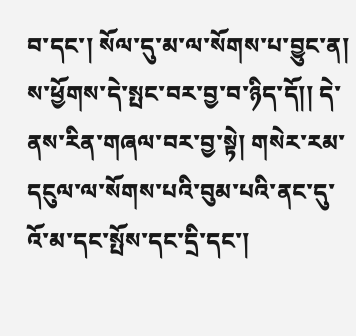བ་དང་། སོལ་དུ་མ་ལ་སོགས་པ་བྱུང་ན། ས་ཕྱོགས་དེ་སྤང་བར་བྱ་བ་ཉིད་དོ།། དེ་ནས་རིན་གཞལ་བར་བྱ་སྟེ། གསེར་རམ་དངུལ་ལ་སོགས་པའི་བུམ་པའི་ནང་དུ་འོ་མ་དང་སྤོས་དང་དྲི་དང་།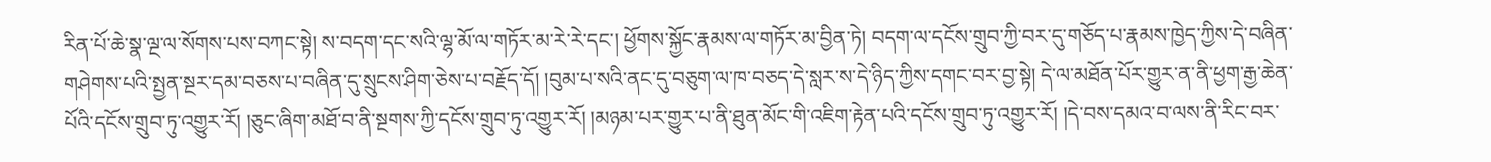རིན་པོ་ཆེ་སྣ་ལྔ་ལ་སོགས་པས་བཀང་སྟེ། ས་བདག་དང་སའི་ལྷ་མོ་ལ་གཏོར་མ་རེ་རེ་དང་། ཕྱོགས་སྐྱོང་རྣམས་ལ་གཏོར་མ་བྱིན་ཏེ། བདག་ལ་དངོས་གྲུབ་ཀྱི་བར་དུ་གཅོད་པ་རྣམས་ཁྱེད་ཀྱིས་དེ་བཞིན་གཤེགས་པའི་སྤྱན་སྔར་དམ་བཅས་པ་བཞིན་དུ་སྲུངས་ཤིག་ཅེས་པ་བརྗོད་དོ། །བུམ་པ་སའི་ནང་དུ་བཅུག་ལ་ཁ་བཅད་དེ་སླར་ས་དེ་ཉིད་ཀྱིས་དགང་བར་བྱ་སྟེ། དེ་ལ་མཐོན་པོར་གྱུར་ན་ནི་ཕྱག་རྒྱ་ཆེན་པོའི་དངོས་གྲུབ་ཏུ་འགྱུར་རོ། །ཅུང་ཞིག་མཐོ་བ་ནི་སྔགས་ཀྱི་དངོས་གྲུབ་ཏུ་འགྱུར་རོ། །མཉམ་པར་གྱུར་པ་ནི་ཐུན་མོང་གི་འཇིག་རྟེན་པའི་དངོས་གྲུབ་ཏུ་འགྱུར་རོ། །དེ་བས་དམའ་བ་ལས་ནི་རིང་བར་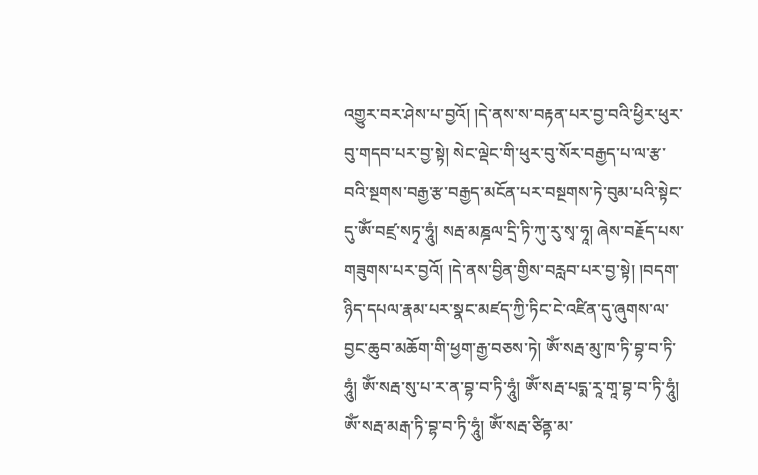འགྱུར་བར་ཤེས་པ་བྱའོ། །དེ་ནས་ས་བརྟན་པར་བྱ་བའི་ཕྱིར་ཕུར་བུ་གདབ་པར་བྱ་སྟེ། སེང་ལྡེང་གི་ཕུར་བུ་སོར་བརྒྱད་པ་ལ་རྩ་བའི་སྔགས་བརྒྱ་རྩ་བརྒྱད་མངོན་པར་བསྔགས་ཏེ་བུམ་པའི་སྟེང་དུ་ཨོཾ་བཛྲ་སཏྭ་ཧཱུཾ། སརྦ་མཎྜལ་དྲི་ཏི་ཀུ་རུ་སྭ་ཧཱ། ཞེས་བརྗོད་པས་གཟུགས་པར་བྱའོ། །དེ་ནས་བྱིན་གྱིས་བརླབ་པར་བྱ་སྟེ། །བདག་ཉིད་དཔལ་རྣམ་པར་སྣང་མཛད་ཀྱི་ཏིང་ངེ་འཛིན་དུ་ཞུགས་ལ་བྱང་ཆུབ་མཆོག་གི་ཕྱག་རྒྱ་བཅས་ཏེ། ཨོཾ་སརྦ་མུ་ཁ་ཏི་བྷ་བ་ཏི་ཧཱུཾ། ཨོཾ་སརྦ་སུ་པ་ར་ན་བྷ་བ་ཏི་ཧཱུཾ། ཨོཾ་སརྦ་པདྨ་རཱ་གཱ་བྷ་བ་ཏི་ཧཱུཾ། ཨོཾ་སརྦ་མརྒ་ཏི་བྷ་བ་ཏི་ཧཱུཾ། ཨོཾ་སརྦ་ཙིནྟ་མ་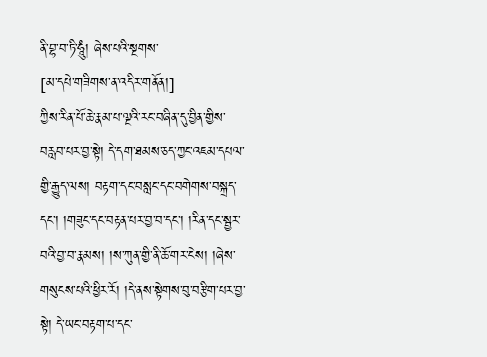ནི་བྷ་བ་ཏི་ཧཱུཾ། ཞེས་པའི་སྔགས་
[མ་དཔེ་གཟིགས་ན་འདིར་གནོན།]
ཀྱིས་རིན་པོ་ཆེ་རྣམ་པ་ལྔའི་རང་བཞིན་དུ་བྱིན་གྱིས་བརླབ་པར་བྱ་སྟེ། དེ་དག་ཐམས་ཅད་ཀྱང་འཇམ་དཔལ་གྱི་རྒྱུད་ལས། བརྟག་དང་བསླང་དང་བགེགས་བསྐྲད་དང་། །གཟུང་དང་བརྟན་པར་བྱ་བ་དང་། །རིན་དང་སྦྱར་བའི་བྱ་བ་རྣམས། །ས་ཀུན་གྱི་ནི་ཆོ་གར་ངེས། །ཞེས་གསུངས་པའི་ཕྱིར་རོ། །དེ་ནས་སྟེགས་བུ་བརྩིག་པར་བྱ་སྟེ། དེ་ཡང་བརྟག་པ་དང་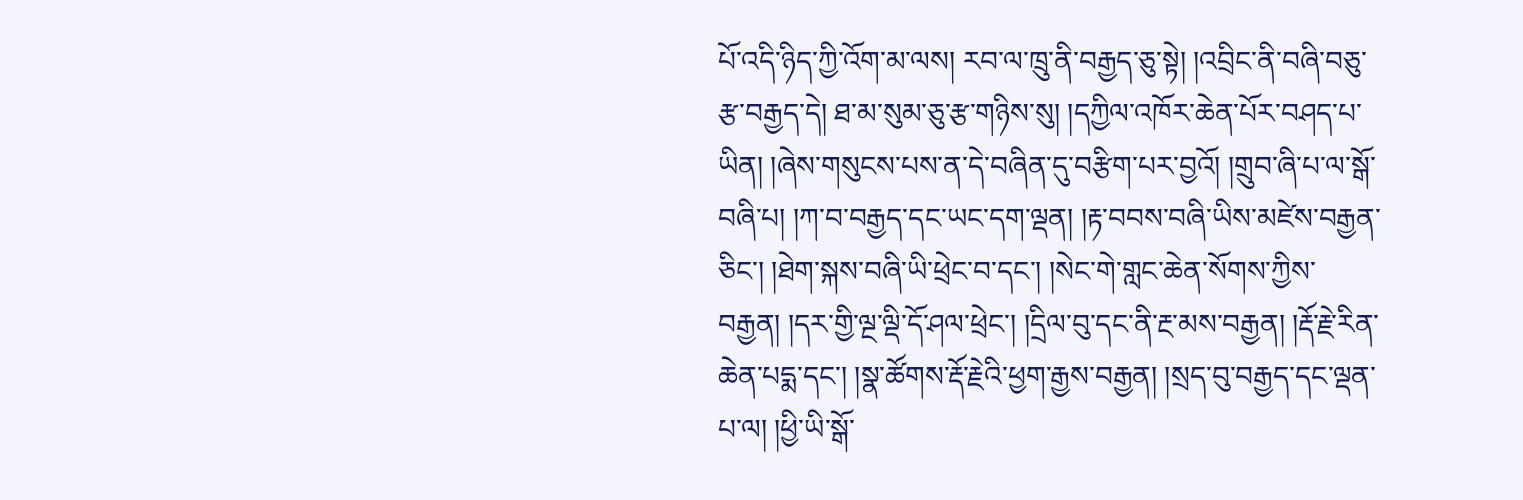པོ་འདི་ཉིད་ཀྱི་འོག་མ་ལས། རབ་ལ་ཁྲུ་ནི་བརྒྱད་ཅུ་སྟེ། །འབྲིང་ནི་བཞི་བཅུ་རྩ་བརྒྱད་དེ། ཐ་མ་སུམ་ཅུ་རྩ་གཉིས་སུ། །དཀྱིལ་འཁོར་ཆེན་པོར་བཤད་པ་ཡིན། །ཞེས་གསུངས་པས་ན་དེ་བཞིན་དུ་བརྩིག་པར་བྱའོ། །གྲུབ་ཞི་པ་ལ་སྒོ་བཞི་པ། །ཀ་བ་བརྒྱད་དང་ཡང་དག་ལྡན། །རྟ་བབས་བཞི་ཡིས་མཛེས་བརྒྱན་ཅིང་། །ཐེག་སྐས་བཞི་ཡི་ཕྲེང་བ་དང་། །སེང་གེ་གླང་ཆེན་སོགས་ཀྱིས་བརྒྱན། །དར་གྱི་ལྔ་ལྡི་དོ་ཤལ་ཕྲེང་། །དྲིལ་བུ་དང་ནི་རྔ་མས་བརྒྱན། །རྡོ་རྗེ་རིན་ཆེན་པདྨ་དང་། །སྣ་ཚོགས་རྡོ་རྗེའི་ཕྱག་རྒྱས་བརྒྱན། །སྲད་བུ་བརྒྱད་དང་ལྡན་པ་ལ། །ཕྱི་ཡི་སྒོ་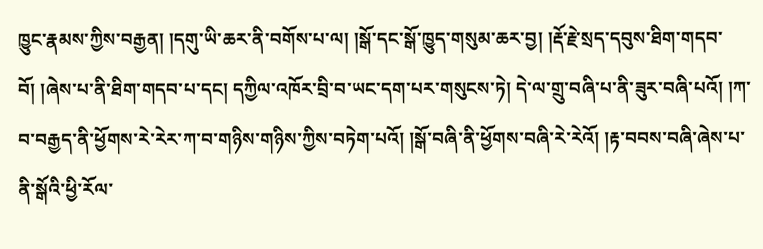ཁྱུང་རྣམས་ཀྱིས་བརྒྱན། །དགུ་ཡི་ཆར་ནི་བགོས་པ་ལ། །སྒོ་དང་སྒོ་ཁྱུད་གསུམ་ཆར་བྱ། །རྡོ་རྗེ་སྲད་དབུས་ཐིག་གདབ་བོ། །ཞེས་པ་ནི་ཐིག་གདབ་པ་དང། དཀྱིལ་འཁོར་བྲི་བ་ཡང་དག་པར་གསུངས་ཏེ། དེ་ལ་གྲུ་བཞི་པ་ནི་ཟུར་བཞི་པའོ། །ཀ་བ་བརྒྱད་ནི་ཕྱོགས་རེ་རེར་ཀ་བ་གཉིས་གཉིས་ཀྱིས་བཏེག་པའོ། །སྒོ་བཞི་ནི་ཕྱོགས་བཞི་རེ་རེའོ། །རྟ་བབས་བཞི་ཞེས་པ་ནི་སྒོའི་ཕྱི་རོལ་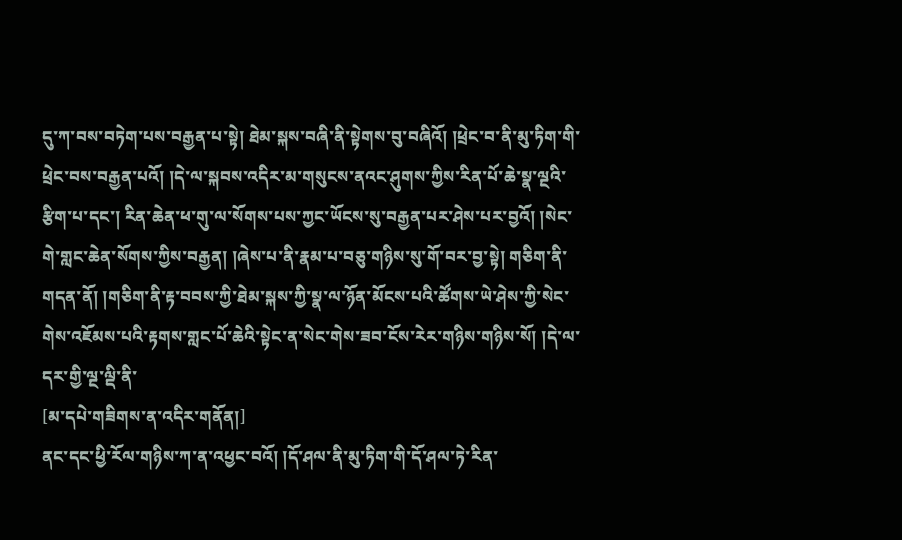དུ་ཀ་བས་བཏེག་པས་བརྒྱན་པ་སྟེ། ཐེམ་སྐས་བཞི་ནི་སྟེགས་བུ་བཞིའོ། །ཕྲེང་བ་ནི་མུ་ཏིག་གི་ཕྲེང་བས་བརྒྱན་པའོ། །དེ་ལ་སྐབས་འདིར་མ་གསུངས་ནའང་ཤུགས་ཀྱིས་རིན་པོ་ཆེ་སྣ་ལྔའི་རྩིག་པ་དང་། རིན་ཆེན་ཕ་གུ་ལ་སོགས་པས་ཀྱང་ཡོངས་སུ་བརྒྱན་པར་ཤེས་པར་བྱའོ། །སེང་གེ་གླང་ཆེན་སོགས་ཀྱིས་བརྒྱན། །ཞེས་པ་ནི་རྣམ་པ་བཅུ་གཉིས་སུ་གོ་བར་བྱ་སྟེ། གཅིག་ནི་གདན་ནོ། །གཅིག་ནི་རྟ་བབས་ཀྱི་ཐེམ་སྐས་ཀྱི་སྣ་ལ་ཉོན་མོངས་པའི་ཚོགས་ཡེ་ཤེས་ཀྱི་སེང་གེས་འཇོམས་པའི་རྟགས་གླང་པོ་ཆེའི་སྟེང་ན་སེང་གེས་ཟབ་ངོས་རེར་གཉིས་གཉིས་སོ། །དེ་ལ་དར་གྱི་ལྔ་ལྡི་ནི་
[མ་དཔེ་གཟིགས་ན་འདིར་གནོན།]
ནང་དང་ཕྱི་རོལ་གཉིས་ཀ་ན་འཕྱང་བའོ། །དོ་ཤལ་ནི་མུ་ཏིག་གི་དོ་ཤལ་ཏེ་རིན་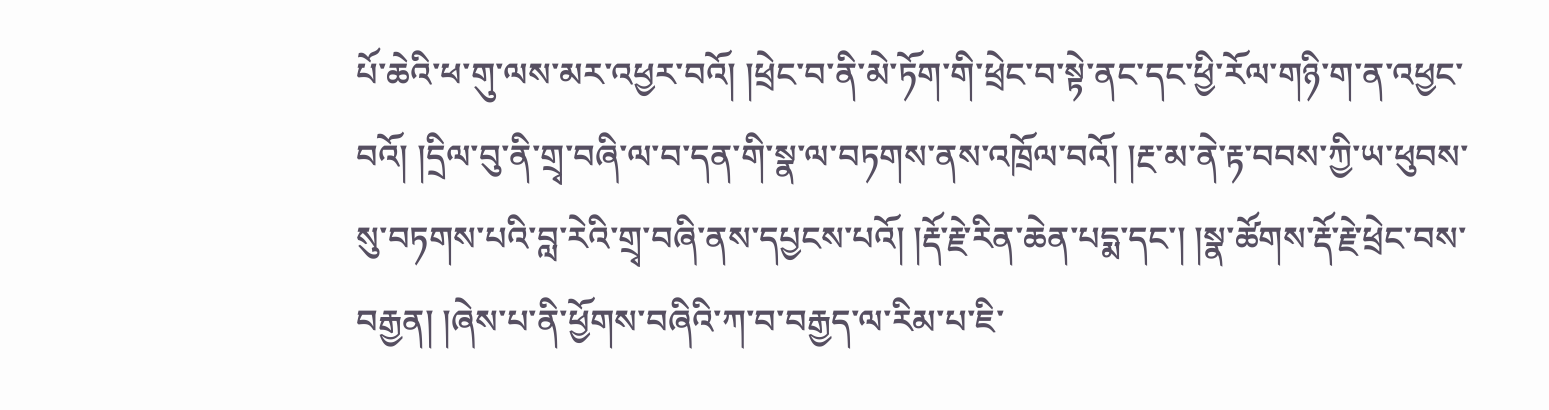པོ་ཆེའི་ཕ་གུ་ལས་མར་འཕྱར་བའོ། །ཕྲེང་བ་ནི་མེ་ཏོག་གི་ཕྲེང་བ་སྟེ་ནང་དང་ཕྱི་རོལ་གཉི་ག་ན་འཕྱང་བའོ། །དྲིལ་བུ་ནི་གྲྭ་བཞི་ལ་བ་དན་གི་སྣ་ལ་བཏགས་ནས་འཁྲོལ་བའོ། །རྔ་མ་ནེ་རྟ་བབས་ཀྱི་ཡ་ཕུབས་སུ་བཏགས་པའི་བླ་རེའི་གྲྭ་བཞི་ནས་དཔྱངས་པའོ། །རྡོ་རྗེ་རིན་ཆེན་པདྨ་དང་། །སྣ་ཚོགས་རྡོ་རྗེ་ཕྲེང་བས་བརྒྱན། །ཞེས་པ་ནི་ཕྱོགས་བཞིའི་ཀ་བ་བརྒྱད་ལ་རིམ་པ་ཇི་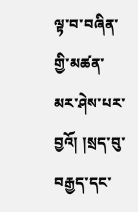ལྟ་བ་བཞིན་གྱི་མཚན་མར་ཤེས་པར་བྱའོ། །སྲད་བུ་བརྒྱད་དང་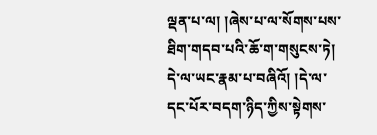ལྡན་པ་ལ། །ཞེས་པ་ལ་སོགས་པས་ཐིག་གདབ་པའི་ཆོ་ག་གསུངས་ཏེ། དེ་ལ་ཡང་རྣམ་པ་བཞིའོ། །དེ་ལ་དང་པོར་བདག་ཉིད་ཀྱིས་སྟེགས་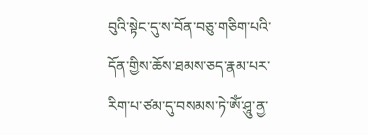བུའི་སྟེང་དུ་ས་བོན་བཅུ་གཅིག་པའི་དོན་གྱིས་ཆོས་ཐམས་ཅད་རྣམ་པར་རིག་པ་ཙམ་དུ་བསམས་ཏེ་ཨོཾ་ཤཱུ་ནྱ་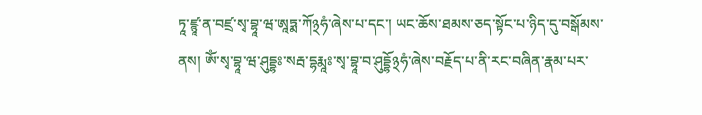ཏཱ་ཛྙཱ་ན་བཛྲ་སྭ་བྷཱ་ཝ་ཨཱཏྨ་ཀོ྅ཧཾ་ཞེས་པ་དང་། ཡང་ཆོས་ཐམས་ཅད་སྟོང་པ་ཉིད་དུ་བསྒོམས་ནས། ཨོཾ་སྭ་བྷཱ་ཝ་ཤུདྡྷཿ་སརྦ་དྷརྨཱཿ་སྭ་བྷཱ་བ་ཤུདྡྷོ྅ཧཾ་ཞེས་བརྗོད་པ་ནི་རང་བཞིན་རྣམ་པར་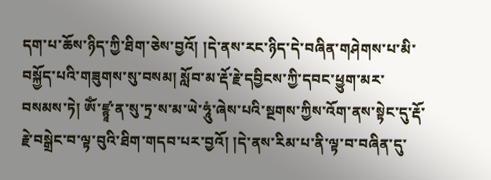དག་པ་ཆོས་ཉིད་ཀྱི་ཐིག་ཅེས་བྱའོ། །དེ་ནས་རང་ཉིད་དེ་བཞིན་གཤེགས་པ་མི་བསྐྱོད་པའི་གཟུགས་སུ་བསམ། སློབ་མ་རྡོ་རྗེ་དབྱིངས་ཀྱི་དབང་ཕྱུག་མར་བསམས་ཏེ། ཨོཾ་ཛྙཱ་ན་སུ་ཏྲ་ས་མ་ཡེ་ཧཱུཾ་ཞེས་པའི་སྔགས་ཀྱིས་འོག་ནས་སྟེང་དུ་རྡོ་རྗེ་བསྒྲེང་བ་ལྟ་བུའི་ཐིག་གདབ་པར་བྱའོ། །དེ་ནས་རིམ་པ་ནི་ལྟ་བ་བཞིན་དུ་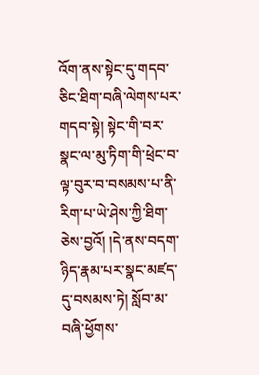འོག་ནས་སྟེང་དུ་གདབ་ཅིང་ཐིག་བཞི་ལེགས་པར་གདབ་སྟེ། སྟེང་གི་བར་སྣང་ལ་མུ་ཏིག་གི་ཕྲེང་བ་ལྟ་བུར་བ་བསམས་པ་ནི་རིག་པ་ཡེ་ཤེས་ཀྱི་ཐིག་ཅེས་བྱའོ། །དེ་ནས་བདག་ཉིད་རྣམ་པར་སྣང་མཛད་དུ་བསམས་ཏེ། སློབ་མ་བཞི་ཕྱོགས་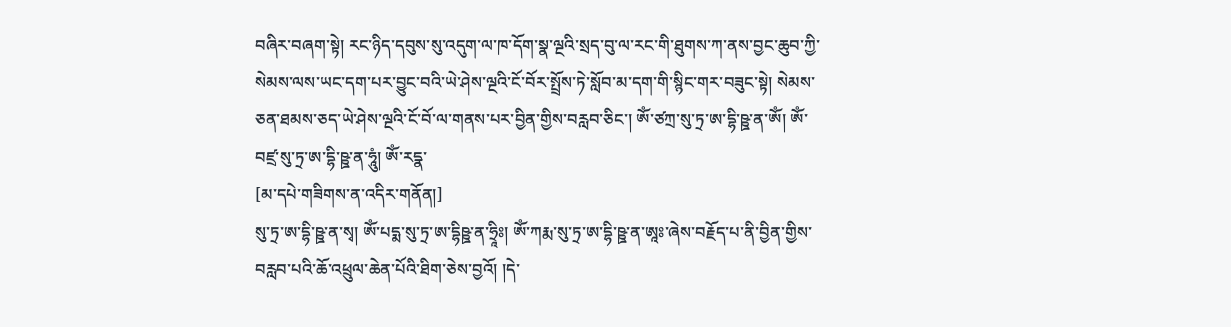བཞིར་བཞག་སྟེ། རང་ཉིད་དབུས་སུ་འདུག་ལ་ཁ་དོག་སྣ་ལྔའི་སྲད་བུ་ལ་རང་གི་ཐུགས་ཀ་ནས་བྱང་ཆུབ་ཀྱི་སེམས་ལས་ཡང་དག་པར་བྱུང་བའི་ཡེ་ཤེས་ལྔའི་ངོ་བོར་སྤྲོས་ཏེ་སློབ་མ་དག་གི་སྙིང་གར་བཟུང་སྟེ། སེམས་ཅན་ཐམས་ཅད་ཡེ་ཤེས་ལྔའི་ངོ་བོ་ལ་གནས་པར་བྱིན་གྱིས་བརླབ་ཅིང་། ཨོཾ་ཙཀྲ་སུ་ཏྲ་ཨ་དྷི་ཥྛ་ན་ཨོཾ། ཨོཾ་བཛྲ་སུ་ཏྲ་ཨ་དྷི་ཥྛ་ན་ཧཱུཾ། ཨོཾ་རདྣ་
[མ་དཔེ་གཟིགས་ན་འདིར་གནོན།]
སུ་ཏྲ་ཨ་དྷི་ཥྛ་ན་སྭ། ཨོཾ་པདྨ་སུ་ཏྲ་ཨ་དྷིཥྛ་ན་ཧྲཱིཿ། ཨོཾ་ཀརྨ་སུ་ཏྲ་ཨ་དྷི་ཥྛ་ན་ཨཱཿ་ཞེས་བརྗོད་པ་ནི་བྱིན་གྱིས་བརླབ་པའི་ཆོ་འཕྲུལ་ཆེན་པོའི་ཐིག་ཅེས་བྱའོ། །དེ་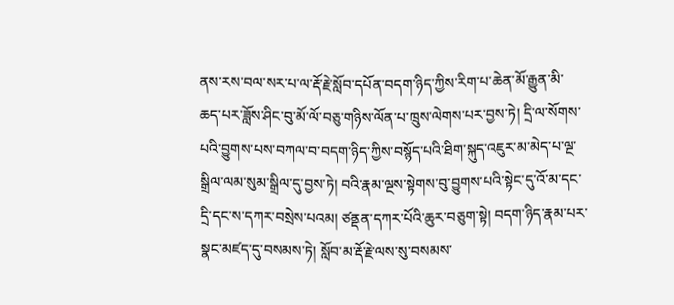ནས་རས་བལ་སར་པ་ལ་རྡོ་རྗེ་སློབ་དཔོན་བདག་ཉིད་ཀྱིས་རིག་པ་ཆེན་མོ་རྒྱུན་མི་ཆད་པར་ཟློས་ཤིང་བུ་མོ་ལོ་བཅུ་གཉིས་ལོན་པ་ཁྲུས་ལེགས་པར་བྱས་ཏེ། དྲི་ལ་སོགས་པའི་བྱུགས་པས་བཀལ་བ་བདག་ཉིད་ཀྱིས་བསྙོད་པའི་ཐིག་སྐུད་འཇུར་མ་མེད་པ་ལྔ་སྒྲིལ་ལམ་སུམ་སྒྲིལ་དུ་བྱས་ཏེ། བའི་རྣམ་ལྔས་སྟེགས་བུ་བྱུགས་པའི་སྟེང་དུ་འོ་མ་དང་དྲི་དང་ས་དཀར་བསྲེས་པའམ། ཙནྡན་དཀར་པོའི་ཆུར་བཅུག་སྟེ། བདག་ཉིད་རྣམ་པར་སྣང་མཛད་དུ་བསམས་ཏེ། སློབ་མ་རྡོ་རྗེ་ལས་སུ་བསམས་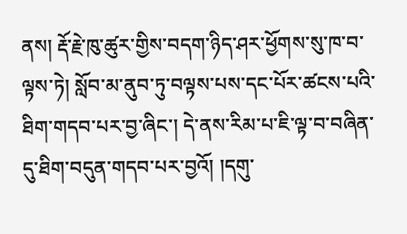ནས། རྡོ་རྗེ་ཁུ་ཚུར་གྱིས་བདག་ཉིད་ཤར་ཕྱོགས་སུ་ཁ་བ་ལྟས་ཏེ། སློབ་མ་ནུབ་ཏུ་བལྟས་པས་དང་པོར་ཚངས་པའི་ཐིག་གདབ་པར་བྱ་ཞིང་། དེ་ནས་རིམ་པ་ཇི་ལྟ་བ་བཞིན་དུ་ཐིག་བདུན་གདབ་པར་བྱའོ། །དགུ་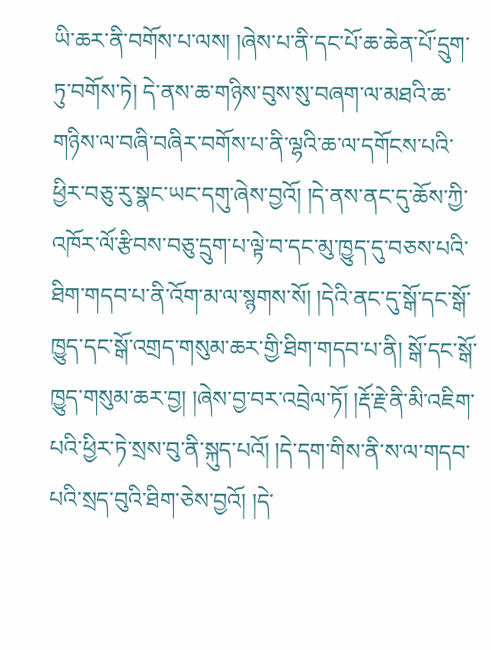ཡི་ཆར་ནི་བགོས་པ་ལས། །ཞེས་པ་ནི་དང་པོ་ཆ་ཆེན་པོ་དྲུག་ཏུ་བགོས་ཏེ། དེ་ནས་ཆ་གཉིས་བུས་སུ་བཞག་ལ་མཐའི་ཆ་གཉིས་ལ་བཞི་བཞིར་བགོས་པ་ནི་ལྷའི་ཆ་ལ་དགོངས་པའི་ཕྱིར་བཅུ་རུ་སྣང་ཡང་དགུ་ཞེས་བྱའོ། །དེ་ནས་ནང་དུ་ཆོས་ཀྱི་འཁོར་ལོ་རྩིབས་བཅུ་དྲུག་པ་ལྟེ་བ་དང་མུ་ཁྱུད་དུ་བཅས་པའི་ཐིག་གདབ་པ་ནི་འོག་མ་ལ་སྙགས་སོ། །དེའི་ནང་དུ་སྒོ་དང་སྒོ་ཁྱུད་དང་སྒོ་འགྲད་གསུམ་ཆར་གྱི་ཐིག་གདབ་པ་ནི། སྒོ་དང་སྒོ་ཁྱུད་གསུམ་ཆར་བྱ། །ཞེས་བྱ་བར་འབྲེལ་ཏོ། །རྡོ་རྗེ་ནི་མི་འཇིག་པའི་ཕྱིར་ཏེ་སྲས་བུ་ནི་སྐུད་པའོ། །དེ་དག་གིས་ནི་ས་ལ་གདབ་པའི་སྲད་བུའི་ཐིག་ཅེས་བྱའོ། །དེ་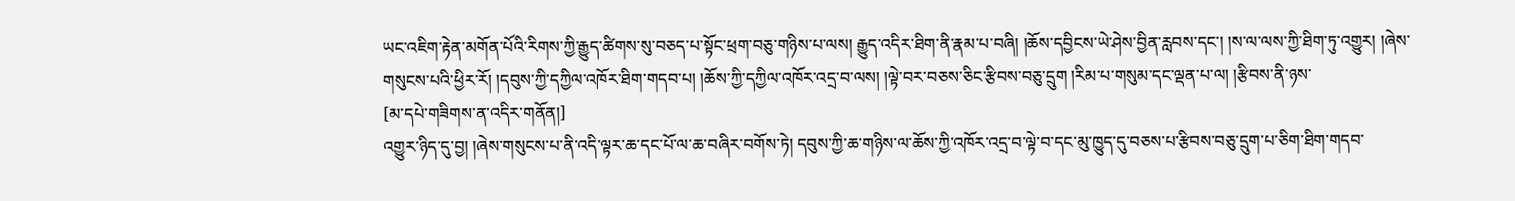ཡང་འཇིག་རྟེན་མགོན་པོའི་རིགས་ཀྱི་རྒྱུད་ཚིགས་སུ་བཅད་པ་སྟོང་ཕྲག་བཅུ་གཉིས་པ་ལས། རྒྱུད་འདིར་ཐིག་ནི་རྣམ་པ་བཞི། །ཆོས་དབྱིངས་ཡེ་ཤེས་བྱིན་རླབས་དང་། །ས་ལ་ལས་ཀྱི་ཐིག་ཏུ་འགྱུར། །ཞེས་གསུངས་པའི་ཕྱིར་རོ། །དབུས་ཀྱི་དཀྱིལ་འཁོར་ཐིག་གདབ་པ། །ཆོས་ཀྱི་དཀྱིལ་འཁོར་འདྲ་བ་ལས། །ལྟེ་བར་བཅས་ཅིང་རྩིབས་བཅུ་དྲུག །རིམ་པ་གསུམ་དང་ལྡན་པ་ལ། །རྩིབས་ནི་ཉས་
[མ་དཔེ་གཟིགས་ན་འདིར་གནོན།]
འགྱུར་ཉིད་དུ་བྱ། །ཞེས་གསུངས་པ་ནི་འདི་ལྟར་ཆ་དང་པོ་ལ་ཆ་བཞིར་བགོས་ཏེ། དབུས་ཀྱི་ཆ་གཉིས་ལ་ཆོས་ཀྱི་འཁོར་འདྲ་བ་ལྟེ་བ་དང་མུ་ཁྱུད་དུ་བཅས་པ་རྩིབས་བཅུ་དྲུག་པ་ཅིག་ཐིག་གདབ་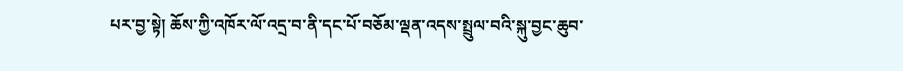པར་བྱ་སྟེ། ཆོས་ཀྱི་འཁོར་ལོ་འདྲ་བ་ནི་དང་པོ་བཅོམ་ལྡན་འདས་སྤྲུལ་བའི་སྐུ་བྱང་ཆུབ་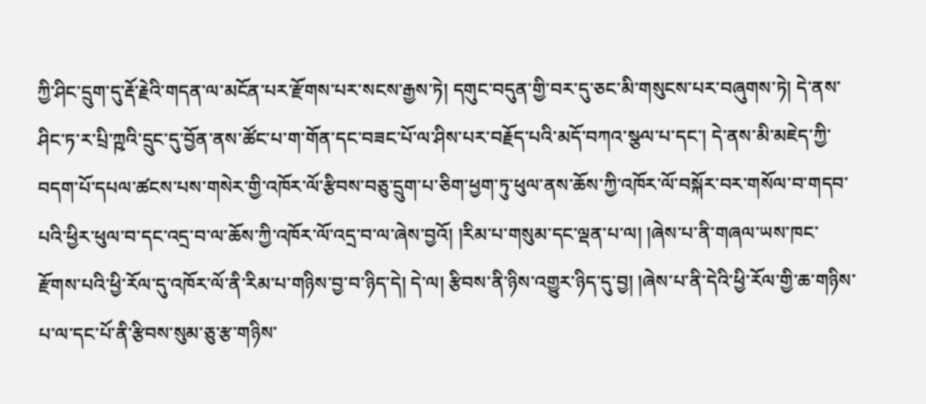ཀྱི་ཤིང་དྲུག་དུ་རྡོ་རྗེའི་གདན་ལ་མངོན་པར་རྫོགས་པར་སངས་རྒྱས་ཏེ། དགུང་བདུན་གྱི་བར་དུ་ཅང་མི་གསུངས་པར་བཞུགས་ཏེ། དེ་ནས་ཤིང་ཏ་ར་པྲི་ཀྵའི་དྲུང་དུ་བྱོན་ནས་ཚོང་པ་ག་གོན་དང་བཟང་པོ་ལ་ཤིས་པར་བརྗོད་པའི་མདོ་བཀའ་སྩལ་པ་དང་། དེ་ནས་མི་མཇེད་ཀྱི་བདག་པོ་དཔལ་ཚངས་པས་གསེར་གྱི་འཁོར་ལོ་རྩིབས་བཅུ་དྲུག་པ་ཅིག་ཕྱག་ཏུ་ཕུལ་ནས་ཆོས་ཀྱི་འཁོར་ལོ་བསྐོར་བར་གསོལ་བ་གདབ་པའི་ཕྱིར་ཕུལ་བ་དང་འདྲ་བ་ལ་ཆོས་ཀྱི་འཁོར་ལོ་འདྲ་བ་ལ་ཞེས་བྱའོ། །རིམ་པ་གསུམ་དང་ལྡན་པ་ལ། །ཞེས་པ་ནི་གཞལ་ཡས་ཁང་རྫོགས་པའི་ཕྱི་རོལ་དུ་འཁོར་ལོ་ནི་རིམ་པ་གཉིས་བྱ་བ་ཉིད་དེ། དེ་ལ། རྩིབས་ནི་ཉིས་འགྱུར་ཉིད་དུ་བྱ། །ཞེས་པ་ནི་དེའི་ཕྱི་རོལ་གྱི་ཆ་གཉིས་པ་ལ་དང་པོ་ནི་རྩིབས་སུམ་ཅུ་རྩ་གཉིས་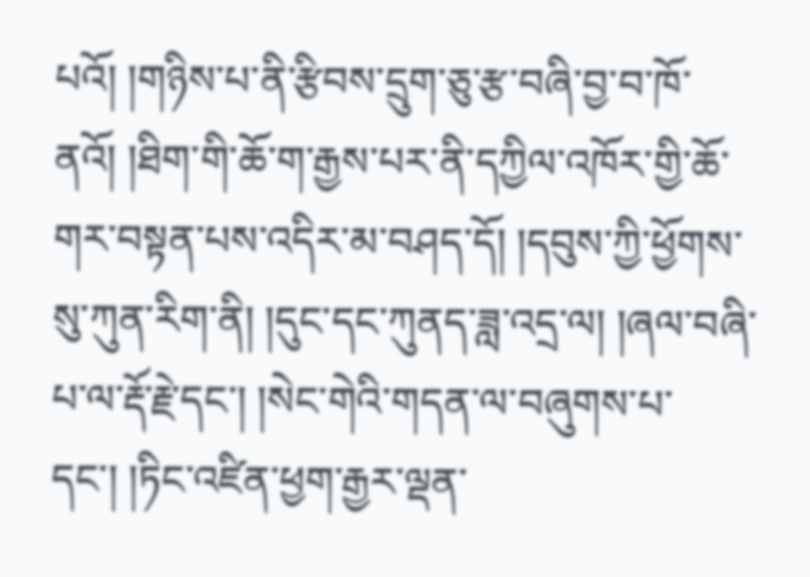པའོ། །གཉིས་པ་ནི་རྩིབས་དྲུག་ཅུ་རྩ་བཞི་བྱ་བ་ཁོ་ནའོ། །ཐིག་གི་ཆོ་ག་རྒྱས་པར་ནི་དཀྱིལ་འཁོར་གྱི་ཆོ་གར་བསྟན་པས་འདིར་མ་བཤད་དོ། །དབུས་ཀྱི་ཕྱོགས་སུ་ཀུན་རིག་ནི། །དུང་དང་ཀུནད་ཟླ་འདྲ་ལ། །ཞལ་བཞི་པ་ལ་རྡོ་རྗེ་དང་། །སེང་གེའི་གདན་ལ་བཞུགས་པ་དང་། །ཏིང་འཛིན་ཕྱག་རྒྱར་ལྡན་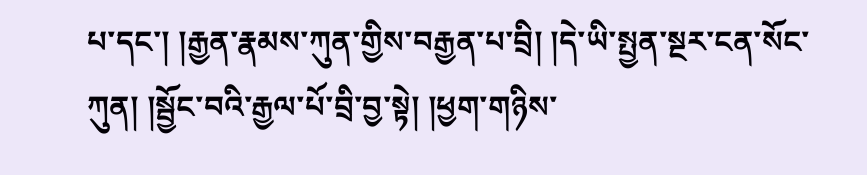པ་དང་། །རྒྱན་རྣམས་ཀུན་གྱིས་བརྒྱན་པ་བྲི། །དེ་ཡི་སྤྱན་སྔར་ངན་སོང་ཀུན། །སྦྱོང་བའི་རྒྱལ་པོ་བྲི་བྱ་སྟེ། །ཕྱག་གཉིས་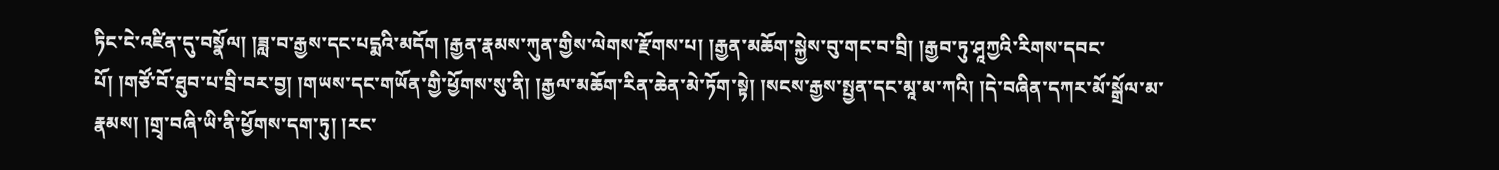ཏིང་ངེ་འཛིན་དུ་བསྣོལ། །ཟླ་བ་རྒྱས་དང་པདྨའི་མདོག །རྒྱན་རྣམས་ཀུན་གྱིས་ལེགས་རྫོགས་པ། །རྒྱན་མཆོག་སྐྱེས་བུ་གང་བ་བྲི། །རྒྱབ་ཏུ་ཤཱཀྱའི་རིགས་དབང་པོ། །གཙོ་བོ་ཐུབ་པ་བྲི་བར་བྱ། །གཡས་དང་གཡོན་གྱི་ཕྱོགས་སུ་ནི། །རྒྱལ་མཆོག་རིན་ཆེན་མེ་ཏོག་སྟེ། །སངས་རྒྱས་སྤྱན་དང་མཱ་མ་ཀའི། །དེ་བཞིན་དཀར་མོ་སྒྲོལ་མ་རྣམས། །གྲྭ་བཞི་ཡི་ནི་ཕྱོགས་དག་ཏུ། །རང་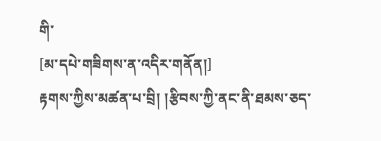གི་
[མ་དཔེ་གཟིགས་ན་འདིར་གནོན།]
རྟགས་ཀྱིས་མཚན་པ་བྲི། །རྩིབས་ཀྱི་ནང་ནི་ཐམས་ཅད་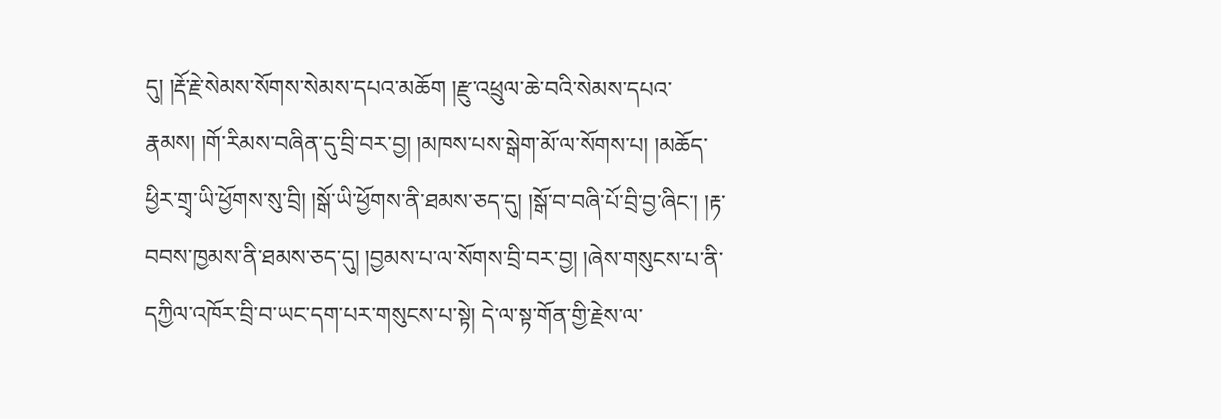དུ། །རྡོ་རྗེ་སེམས་སོགས་སེམས་དཔའ་མཆོག །རྫུ་འཕྲུལ་ཆེ་བའི་སེམས་དཔའ་རྣམས། །གོ་རིམས་བཞིན་དུ་བྲི་བར་བྱ། །མཁས་པས་སྒེག་མོ་ལ་སོགས་པ། །མཆོད་ཕྱིར་གྲྭ་ཡི་ཕྱོགས་སུ་བྲི། །སྒོ་ཡི་ཕྱོགས་ནི་ཐམས་ཅད་དུ། །སྒོ་བ་བཞི་པོ་བྲི་བྱ་ཞིང་། །རྟ་བབས་ཁྱམས་ནི་ཐམས་ཅད་དུ། །བྱམས་པ་ལ་སོགས་བྲི་བར་བྱ། །ཞེས་གསུངས་པ་ནི་དཀྱིལ་འཁོར་བྲི་བ་ཡང་དག་པར་གསུངས་པ་སྟེ། དེ་ལ་སྟ་གོན་གྱི་རྗེས་ལ་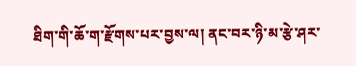ཐིག་གི་ཆོ་ག་རྫོགས་པར་བྱས་ལ། ནང་བར་ཉི་མ་རྩེ་ཤར་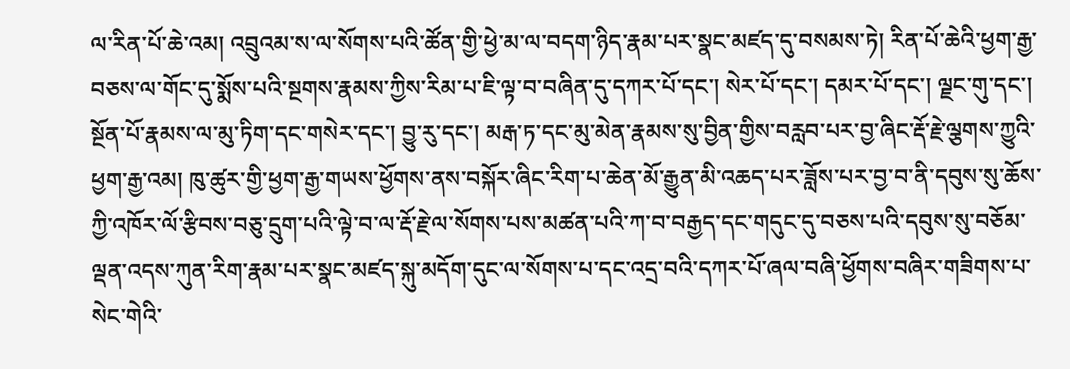ལ་རིན་པོ་ཆེ་འམ། འབྲུའམ་ས་ལ་སོགས་པའི་ཚོན་གྱི་ཕྱེ་མ་ལ་བདག་ཉིད་རྣམ་པར་སྣང་མཛད་དུ་བསམས་ཏེ། རིན་པོ་ཆེའི་ཕྱག་རྒྱ་བཅས་ལ་གོང་དུ་སྨོས་པའི་སྔགས་རྣམས་ཀྱིས་རིམ་པ་ཇི་ལྟ་བ་བཞིན་དུ་དཀར་པོ་དང་། སེར་པོ་དང་། དམར་པོ་དང་། ལྗང་གུ་དང་། སྔོན་པོ་རྣམས་ལ་མུ་ཏིག་དང་གསེར་དང་། བྱུ་རུ་དང་། མརྒ་ཏ་དང་མུ་མེན་རྣམས་སུ་བྱིན་གྱིས་བརླབ་པར་བྱ་ཞིང་རྡོ་རྗེ་ལྕགས་ཀྱུའི་ཕྱག་རྒྱ་འམ། ཁུ་ཚུར་གྱི་ཕྱག་རྒྱ་གཡས་ཕྱོགས་ནས་བསྐོར་ཞིང་རིག་པ་ཆེན་མོ་རྒྱུན་མི་འཆད་པར་ཟློས་པར་བྱ་བ་ནི་དབུས་སུ་ཆོས་ཀྱི་འཁོར་ལོ་རྩིབས་བཅུ་དྲུག་པའི་ལྟེ་བ་ལ་རྡོ་རྗེ་ལ་སོགས་པས་མཚན་པའི་ཀ་བ་བརྒྱད་དང་གདུང་དུ་བཅས་པའི་དབུས་སུ་བཅོམ་ལྡན་འདས་ཀུན་རིག་རྣམ་པར་སྣང་མཛད་སྐུ་མདོག་དུང་ལ་སོགས་པ་དང་འདྲ་བའི་དཀར་པོ་ཞལ་བཞི་ཕྱོགས་བཞིར་གཟིགས་པ་སེང་གེའི་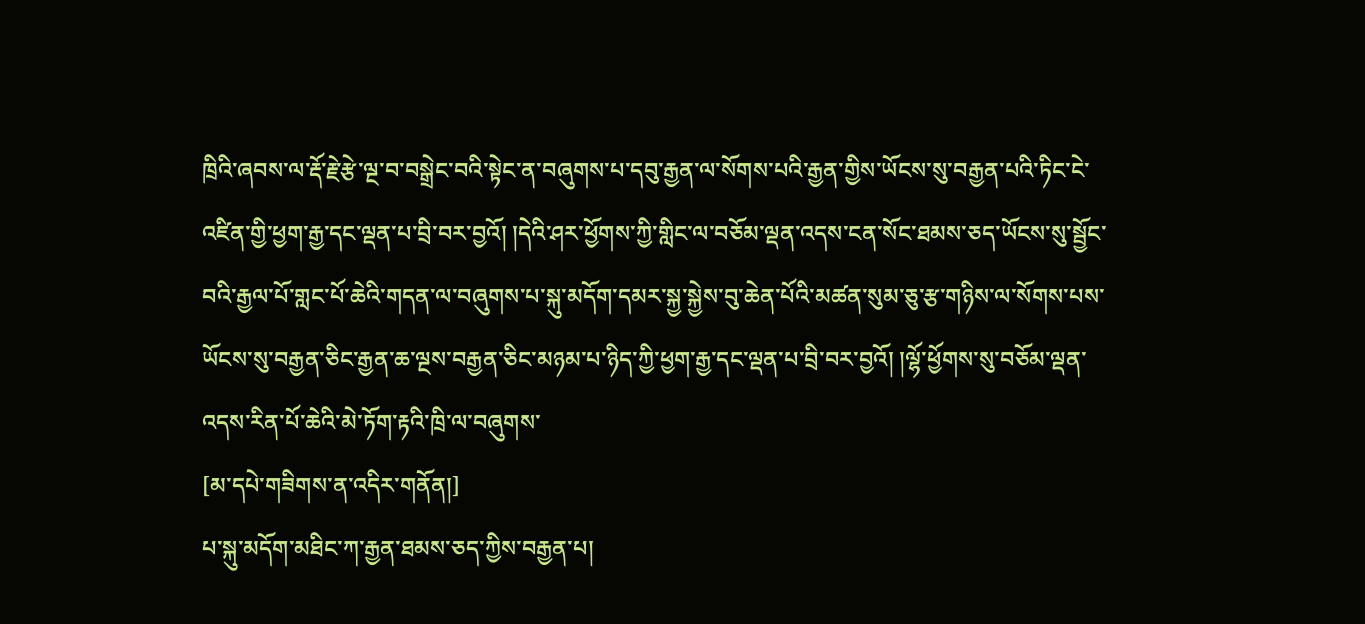ཁྲིའི་ཞབས་ལ་རྡོ་རྗེ་རྩེ་ལྔ་བ་བསྒྲེང་བའི་སྟེང་ན་བཞུགས་པ་དབུ་རྒྱན་ལ་སོགས་པའི་རྒྱན་གྱིས་ཡོངས་སུ་བརྒྱན་པའི་ཏིང་ངེ་འཛིན་གྱི་ཕྱག་རྒྱ་དང་ལྡན་པ་བྲི་བར་བྱའོ། །དེའི་ཤར་ཕྱོགས་ཀྱི་གླིང་ལ་བཅོམ་ལྡན་འདས་ངན་སོང་ཐམས་ཅད་ཡོངས་སུ་སྦྱོང་བའི་རྒྱལ་པོ་གླང་པོ་ཆེའི་གདན་ལ་བཞུགས་པ་སྐུ་མདོག་དམར་སྐྱ་སྐྱེས་བུ་ཆེན་པོའི་མཚན་སུམ་ཅུ་རྩ་གཉིས་ལ་སོགས་པས་ཡོངས་སུ་བརྒྱན་ཅིང་རྒྱན་ཆ་ལྔས་བརྒྱན་ཅིང་མཉམ་པ་ཉིད་ཀྱི་ཕྱག་རྒྱ་དང་ལྡན་པ་བྲི་བར་བྱའོ། །ལྷོ་ཕྱོགས་སུ་བཅོམ་ལྡན་འདས་རིན་པོ་ཆེའི་མེ་ཏོག་རྟའི་ཁྲི་ལ་བཞུགས་
[མ་དཔེ་གཟིགས་ན་འདིར་གནོན།]
པ་སྐུ་མདོག་མཐིང་ཀ་རྒྱན་ཐམས་ཅད་ཀྱིས་བརྒྱན་པ།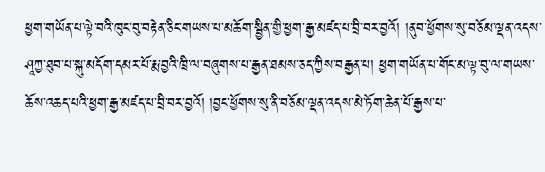ཕྱག་གཡོན་པ་ལྟེ་བའི་ཁུང་བུ་བརྟེན་ཅིང་གཡས་པ་མཆོག་སྦྱིན་གྱི་ཕྱག་རྒྱ་མཛད་པ་བྲི་བར་བྱའོ། །ནུབ་ཕྱོགས་སུ་བཅོམ་ལྡན་འདས་ཤཱཀྱ་ཐུབ་པ་སྐུ་མདོག་དམར་པོ་རྨ་བྱའི་ཁྲི་ལ་བཞུགས་པ་རྒྱན་ཐམས་ཅད་ཀྱིས་བརྒྱན་པ། ཕྱག་གཡོན་པ་གོང་མ་ལྟ་བུ་ལ་གཡས་ཆོས་འཆད་པའི་ཕྱག་རྒྱ་མཛད་པ་བྲི་བར་བྱའོ། །བྱང་ཕྱོགས་སུ་ནི་བཅོམ་ལྡན་འདས་མེ་ཏོག་ཆེན་པོ་རྒྱས་པ་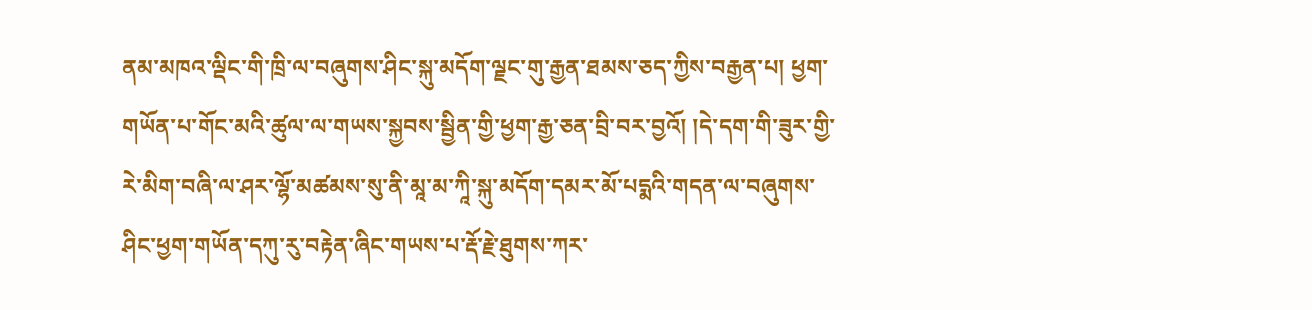ནམ་མཁའ་ལྡིང་གི་ཁྲི་ལ་བཞུགས་ཤིང་སྐུ་མདོག་ལྗང་གུ་རྒྱན་ཐམས་ཅད་ཀྱིས་བརྒྱན་པ། ཕྱག་གཡོན་པ་གོང་མའི་ཚུལ་ལ་གཡས་སྐྱབས་སྦྱིན་གྱི་ཕྱག་རྒྱ་ཅན་བྲི་བར་བྱའོ། །དེ་དག་གི་ཟུར་གྱི་རེ་མིག་བཞི་ལ་ཤར་ལྷོ་མཚམས་སུ་ནི་མཱ་མ་ཀཱི་སྐུ་མདོག་དམར་མོ་པདྨའི་གདན་ལ་བཞུགས་ཤིང་ཕྱག་གཡོན་དཀུ་རུ་བརྟེན་ཞིང་གཡས་པ་རྡོ་རྗེ་ཐུགས་ཀར་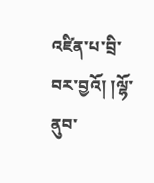འཛིན་པ་བྲི་བར་བྱའོ། །ལྷོ་ནུབ་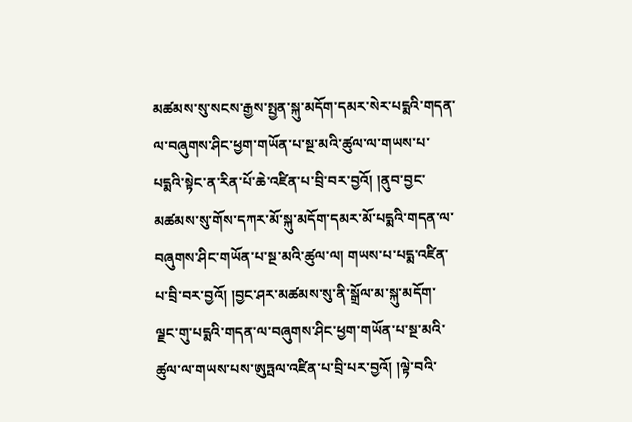མཚམས་སུ་སངས་རྒྱས་སྤྱན་སྐུ་མདོག་དམར་སེར་པདྨའི་གདན་ལ་བཞུགས་ཤིང་ཕྱག་གཡོན་པ་སྔ་མའི་ཚུལ་ལ་གཡས་པ་པདྨའི་སྟེང་ན་རིན་པོ་ཆེ་འཛིན་པ་བྲི་བར་བྱའོ། །ནུབ་བྱང་མཚམས་སུ་གོས་དཀར་མོ་སྐུ་མདོག་དམར་མོ་པདྨའི་གདན་ལ་བཞུགས་ཤིང་གཡོན་པ་སྔ་མའི་ཚུལ་ལ། གཡས་པ་པདྨ་འཛིན་པ་བྲི་བར་བྱའོ། །བྱང་ཤར་མཚམས་སུ་ནི་སྒྲོལ་མ་སྐུ་མདོག་ལྗང་གུ་པདྨའི་གདན་ལ་བཞུགས་ཤིང་ཕྱག་གཡོན་པ་སྔ་མའི་ཚུལ་ལ་གཡས་པས་ཨུཏྤལ་འཛིན་པ་བྲི་པར་བྱའོ། །ལྟེ་བའི་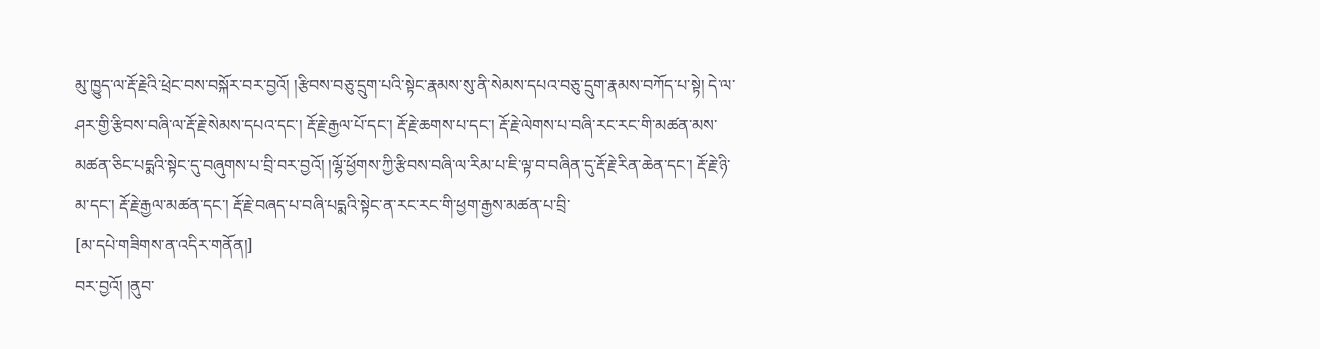མུ་ཁྱུད་ལ་རྡོ་རྗེའི་ཕྲེང་བས་བསྐོར་བར་བྱའོ། །རྩིབས་བཅུ་དྲུག་པའི་སྟེང་རྣམས་སུ་ནི་སེམས་དཔའ་བཅུ་དྲུག་རྣམས་བཀོད་པ་སྟེ། དེ་ལ་ཤར་གྱི་རྩིབས་བཞི་ལ་རྡོ་རྗེ་སེམས་དཔའ་དང་། རྡོ་རྗེ་རྒྱལ་པོ་དང་། རྡོ་རྗེ་ཆགས་པ་དང་། རྡོ་རྗེ་ལེགས་པ་བཞི་རང་རང་གི་མཚན་མས་མཚན་ཅིང་པདྨའི་སྟེང་དུ་བཞུགས་པ་བྲི་བར་བྱའོ། །ལྷོ་ཕྱོགས་ཀྱི་རྩིབས་བཞི་ལ་རིམ་པ་ཇི་ལྟ་བ་བཞིན་དུ་རྡོ་རྗེ་རིན་ཆེན་དང་། རྡོ་རྗེ་ཉི་མ་དང་། རྡོ་རྗེ་རྒྱལ་མཚན་དང་། རྡོ་རྗེ་བཞད་པ་བཞི་པདྨའི་སྟེང་ན་རང་རང་གི་ཕྱག་རྒྱས་མཚན་པ་བྲི་
[མ་དཔེ་གཟིགས་ན་འདིར་གནོན།]
བར་བྱའོ། །ནུབ་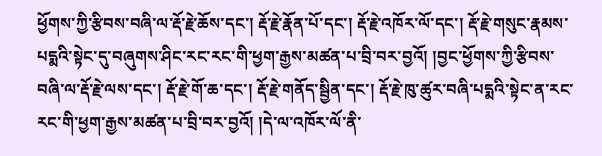ཕྱོགས་ཀྱི་རྩིབས་བཞི་ལ་རྡོ་རྗེ་ཆོས་དང་། རྡོ་རྗེ་རྣོན་པོ་དང་། རྡོ་རྗེ་འཁོར་ལོ་དང་། རྡོ་རྗེ་གསུང་རྣམས་པདྨའི་སྟེང་དུ་བཞུགས་ཤིང་རང་རང་གི་ཕྱག་རྒྱས་མཚན་པ་བྲི་བར་བྱའོ། །བྱང་ཕྱོགས་ཀྱི་རྩིབས་བཞི་ལ་རྡོ་རྗེ་ལས་དང་། རྡོ་རྗེ་གོ་ཆ་དང་། རྡོ་རྗེ་གནོད་སྦྱིན་དང་། རྡོ་རྗེ་ཁུ་ཚུར་བཞི་པདྨའི་སྟེང་ན་རང་རང་གི་ཕྱག་རྒྱས་མཚན་པ་བྲི་བར་བྱའོ། །དེ་ལ་འཁོར་ལོ་ནི་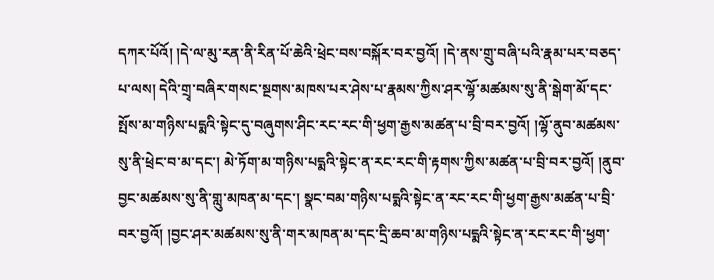དཀར་པོའོ། །དེ་ལ་མུ་རན་ནི་རིན་པོ་ཆེའི་ཕྲེང་བས་བསྐོར་བར་བྱའོ། །དེ་ནས་གྲུ་བཞི་པའི་རྣམ་པར་བཅད་པ་ལས། དེའི་གྲྭ་བཞིར་གསང་སྔགས་མཁས་པར་ཤེས་པ་རྣམས་ཀྱིས་ཤར་ལྷོ་མཚམས་སུ་ནི་སྒེག་མོ་དང་སྤོས་མ་གཉིས་པདྨའི་སྟེང་དུ་བཞུགས་ཤིང་རང་རང་གི་ཕྱག་རྒྱས་མཚན་པ་བྲི་བར་བྱའོ། །ལྷོ་ནུབ་མཚམས་སུ་ནི་ཕྲེང་བ་མ་དང་། མེ་ཏོག་མ་གཉིས་པདྨའི་སྟེང་ན་རང་རང་གི་རྟགས་ཀྱིས་མཚན་པ་བྲི་བར་བྱའོ། །ནུབ་བྱང་མཚམས་སུ་ནི་གླུ་མཁན་མ་དང་། སྣང་བམ་གཉིས་པདྨའི་སྟེང་ན་རང་རང་གི་ཕྱག་རྒྱས་མཚན་པ་བྲི་བར་བྱའོ། །བྱང་ཤར་མཚམས་སུ་ནི་གར་མཁན་མ་དང་དྲི་ཆབ་མ་གཉིས་པདྨའི་སྟེང་ན་རང་རང་གི་ཕྱག་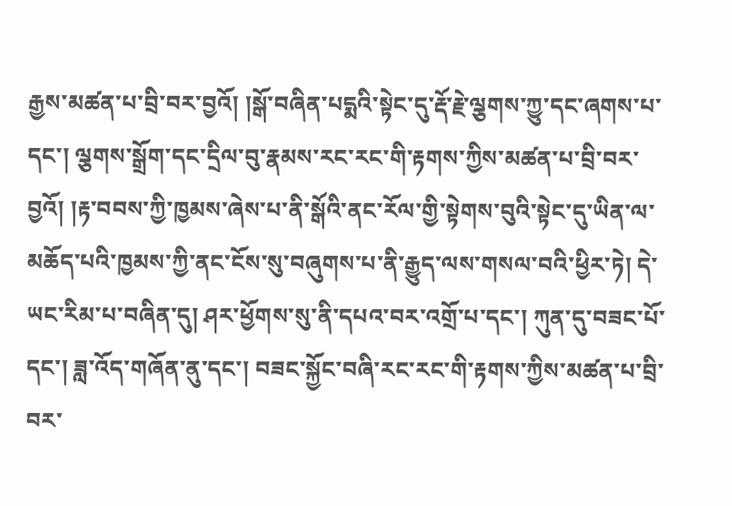རྒྱས་མཚན་པ་བྲི་བར་བྱའོ། །སྒོ་བཞིན་པདྨའི་སྟེང་དུ་རྡོ་རྗེ་ལྕགས་ཀྱུ་དང་ཞགས་པ་དང་། ལྕགས་སྒྲོག་དང་དྲིལ་བུ་རྣམས་རང་རང་གི་རྟགས་ཀྱིས་མཚན་པ་བྲི་བར་བྱའོ། །རྟ་བབས་ཀྱི་ཁྱམས་ཞེས་པ་ནི་སྒོའི་ནང་རོལ་གྱི་སྟེགས་བུའི་སྟེང་དུ་ཡིན་ལ་མཆོད་པའི་ཁྱམས་ཀྱི་ནང་ངོས་སུ་བཞུགས་པ་ནི་རྒྱུད་ལས་གསལ་བའི་ཕྱིར་ཏེ། དེ་ཡང་རིམ་པ་བཞིན་དུ། ཤར་ཕྱོགས་སུ་ནི་དཔའ་བར་འགྲོ་པ་དང་། ཀུན་དུ་བཟང་པོ་དང་། ཟླ་འོད་གཞོན་ནུ་དང་། བཟང་སྐྱོང་བཞི་རང་རང་གི་རྟགས་ཀྱིས་མཚན་པ་བྲི་བར་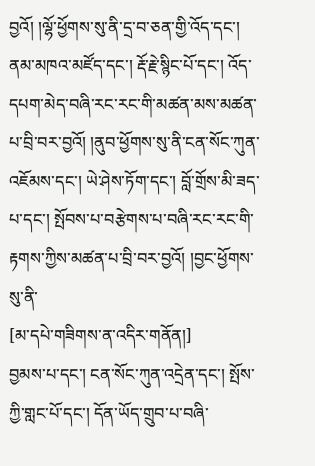བྱའོ། །ལྷོ་ཕྱོགས་སུ་ནི་དྲ་བ་ཅན་གྱི་འོད་དང་། ནམ་མཁའ་མཛོད་དང་། རྡོ་རྗེ་སྙིང་པོ་དང་། འོད་དཔག་མེད་བཞི་རང་རང་གི་མཚན་མས་མཚན་པ་བྲི་བར་བྱའོ། །ནུབ་ཕྱོགས་སུ་ནི་ངན་སོང་ཀུན་འཇོམས་དང་། ཡེ་ཤེས་ཏོག་དང་། བློ་གྲོས་མི་ཟད་པ་དང་། སྤོབས་པ་བརྩེགས་པ་བཞི་རང་རང་གི་རྟགས་ཀྱིས་མཚན་པ་བྲི་བར་བྱའོ། །བྱང་ཕྱོགས་སུ་ནི་
[མ་དཔེ་གཟིགས་ན་འདིར་གནོན།]
བྱམས་པ་དང་། ངན་སོང་ཀུན་འདྲེན་དང་། སྤོས་ཀྱི་གླང་པོ་དང་། དོན་ཡོད་གྲུབ་པ་བཞི་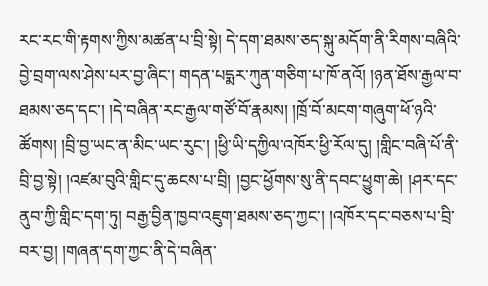རང་རང་གི་རྟགས་ཀྱིས་མཚན་པ་བྲི་སྟེ། དེ་དག་ཐམས་ཅད་སྐུ་མདོག་ནི་རིགས་བཞིའི་བྱེ་བྲག་ལས་ཤེས་པར་བྱ་ཞིང་། གདན་པདྨར་ཀུན་གཅིག་པ་ཁོ་ནའོ། །ཉན་ཐོས་རྒྱལ་བ་ཐམས་ཅད་དང་། །དེ་བཞིན་རང་རྒྱལ་གཙོ་བོ་རྣམས། །ཁྲོ་བོ་མངག་གཞུག་ཕོ་ཉའི་ཚོགས། །བྲི་བྱ་ཡང་ན་མིང་ཡང་རུང་། །ཕྱི་ཡི་དཀྱིལ་འཁོར་ཕྱི་རོལ་དུ། །གླིང་བཞི་པོ་ནི་བྲི་བྱ་སྟེ། །འཛམ་བུའི་གླིང་དུ་ཆངས་པ་བྲི། །བྱང་ཕྱོགས་སུ་ནི་དབང་ཕྱུག་ཆེ། །ཤར་དང་ནུབ་ཀྱི་གླིང་དག་ཏུ། བརྒྱ་བྱིན་ཁྱབ་འཇུག་ཐམས་ཅད་ཀྱང་། །འཁོར་དང་བཅས་པ་བྲི་བར་བྱ། །གཞན་དག་ཀྱང་ནི་དེ་བཞིན་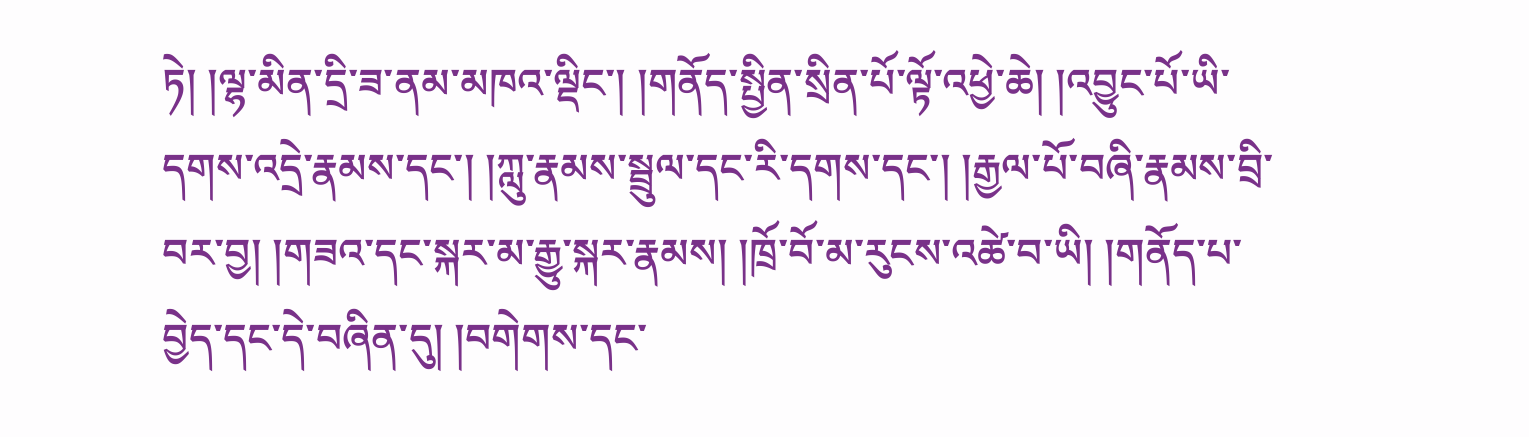ཏེ། །ལྷ་མིན་དྲི་ཟ་ནམ་མཁའ་ལྡིང་། །གནོད་སྤྱིན་སྲིན་པོ་ལྟོ་འཕྱེ་ཆེ། །འབྱུང་པོ་ཡི་དགས་འདྲེ་རྣམས་དང་། །ཀླུ་རྣམས་སྦྲུལ་དང་རི་དགས་དང་། །རྒྱལ་པོ་བཞི་རྣམས་བྲི་བར་བྱ། །གཟའ་དང་སྐར་མ་རྒྱུ་སྐར་རྣམས། །ཁྲོ་བོ་མ་རུངས་འཚེ་བ་ཡི། །གནོད་པ་བྱེད་དང་དེ་བཞིན་དུ། །བགེགས་དང་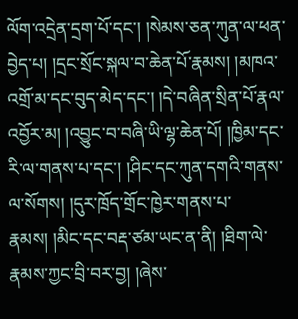ལོག་འདྲེན་དྲག་པོ་དང་། །སེམས་ཅན་ཀུན་ལ་ཕན་བྱེད་པ། །དྲང་སྲོང་སྐལ་བ་ཆེན་པོ་རྣམས། །མཁའ་འགྲོ་མ་དང་བུད་མེད་དང་། །དེ་བཞིན་སྲིན་པོ་རྣལ་འབྱོར་མ། །འབྱུང་བ་བཞི་ཡི་ལྷ་ཆེན་པོ། །ཁྱིམ་དང་རི་ལ་གནས་པ་དང་། །ཤིང་དང་ཀུན་དགའི་གནས་ལ་སོགས། །དུར་ཁྲོད་གྲོང་ཁྱེར་གནས་པ་རྣམས། །མིང་དང་བརྡ་ཙམ་ཡང་ན་ནི། །ཐིག་ལེ་རྣམས་ཀྱང་བྲི་བར་བྱ། །ཞེས་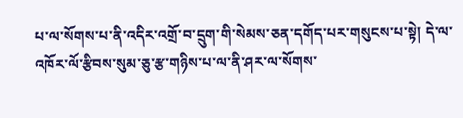པ་ལ་སོགས་པ་ནི་འདིར་འགྲོ་བ་དྲུག་གི་སེམས་ཅན་དགོད་པར་གསུངས་པ་སྟེ། དེ་ལ་འཁོར་ལོ་རྩིབས་སུམ་ཅུ་རྩ་གཉིས་པ་ལ་ནི་ཤར་ལ་སོགས་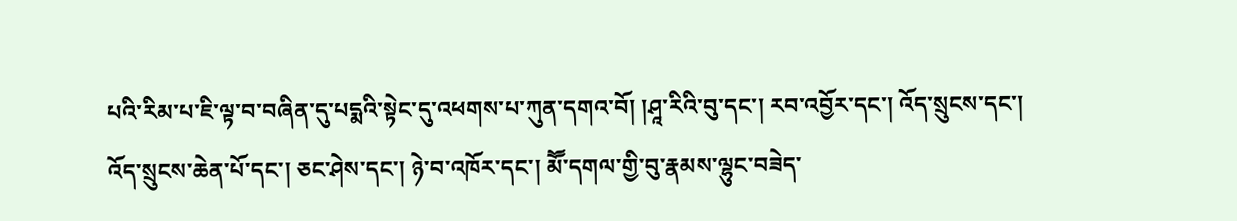པའི་རིམ་པ་ཇི་ལྟ་བ་བཞིན་དུ་པདྨའི་སྟེང་དུ་འཕགས་པ་ཀུན་དགའ་བོ། །ཤཱ་རིའི་བུ་དང་། རབ་འབྱོར་དང་། འོད་སྲུངས་དང་། འོད་སྲུངས་ཆེན་པོ་དང་། ཅང་ཤེས་དང་། ཉེ་བ་འཁོར་དང་། མཽ་དགལ་གྱི་བུ་རྣམས་ལྷུང་བཟེད་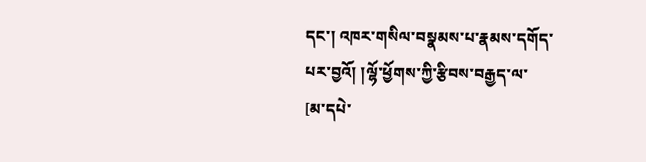དང་། འཁར་གསིལ་བསྣམས་པ་རྣམས་དགོད་པར་བྱའོ། །ལྷོ་ཕྱོགས་ཀྱི་རྩིབས་བརྒྱད་ལ་
[མ་དཔེ་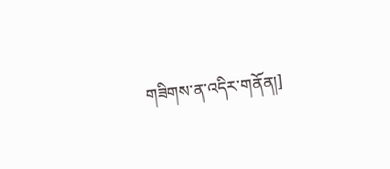གཟིགས་ན་འདིར་གནོན།]